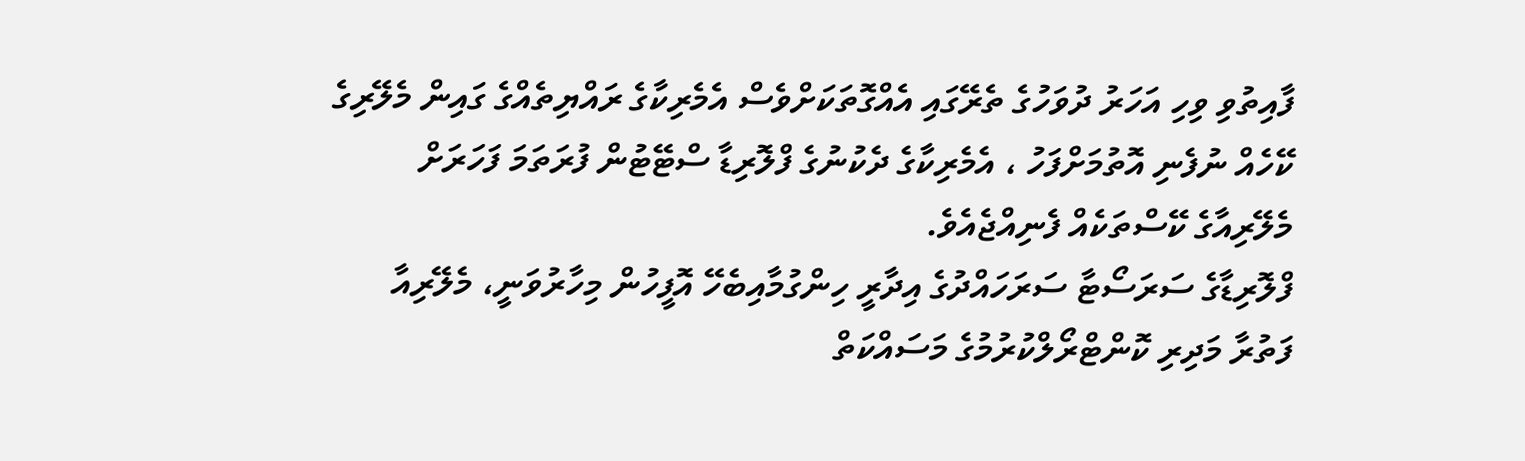ފާއިތުވި ވިހި އަހަރު ދުވަހުގެ ތެރޭގައި އެއްގޮތަކަށްވެސް އެމެރިކާގެ ރައްޔިތެއްގެ ގައިން މެލޭރިގެ ކޭހެއް ނުފެނި އޮތުމަށްފަހު ، އެމެރިކާގެ ދެކުނުގެ ފްލޮރިޑާ ސްޓޭޓުން ފުރަތަމަ ފަހަރަށް މެލޭރިއާގެ ކޭސްތަކެއް ފެނިއްޖެއެވެ.
ފްލޮރިޑާގެ ސަރަސޯޓާ ސަރަހައްދުގެ އިދާރީ ހިންގުމާއިބެހޭ އޮފީހުން މިހާރުވަނީ، މެލޭރިއާ ފަތުރާ މަދިރި ކޮންޓްރޯލްކުރުމުގެ މަސައްކަތް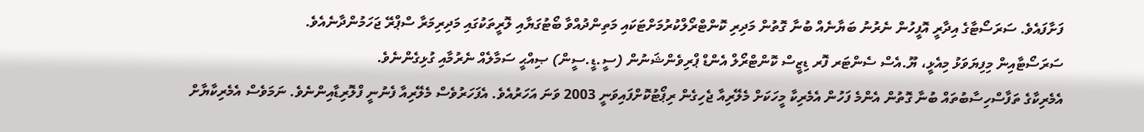ފަށާފައެވެ. ސަރަސޯޓާގެ އިދާރީ އޮފީހުން ނެރުނު ބަޔާނެއް ބުނާ ގޮތުން މަދިރި ކޮންޓްރޯލްކުރުމަށްޓަކައި މަތިންދުއްވާ ބޯޓުގަޔާއި ލޮރީތަކުގައި މަދިރިމަރާ ސްޕްރޭ ޖަހަމުންދާނެއެވެ.
ސަރަސޯޓާއިން މިފިޔަވަޅު މިއެޅީ، ޔޫ.އެސް ސެންޓަރ ފޮރ ޑިޒީސް ކޮންޓްރޯލް އެންޑް ޕްރިވެންޝަނުން (ސީ.ޑީ.ސީން) ޞިއްޙީ ސަމާލެއް ނެރުމާއި ގުޅިގެންނެވެ.
އެމެރިކާގެ ތަފާސްހިސާބުތައް ބުނާ ގޮތުން އެންމެ ފަހުން އެމެރިކާ މީހަކަށް މެލޭރިއާ ޖެހިގެން ރިޕޯޓުކޮށްފައިވަނީ 2003 ވަނަ އަހަރުއެވެ. އެފަހަރުވެސް މެލޭރިއާ ފެނުނީ ފްލޮރިޑާއިންނެވެ. ނަމަވެސް އެމެރިކާޔާށް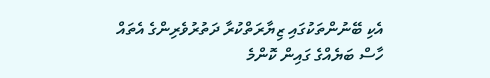އެކި ބޭނުންތަކުގައި ޒިޔާރަތްކުރާ ދަތުރުވެރިންގެ އެތައް ހާސް ބަޔެއްގެ ގައިން ކޮންމެ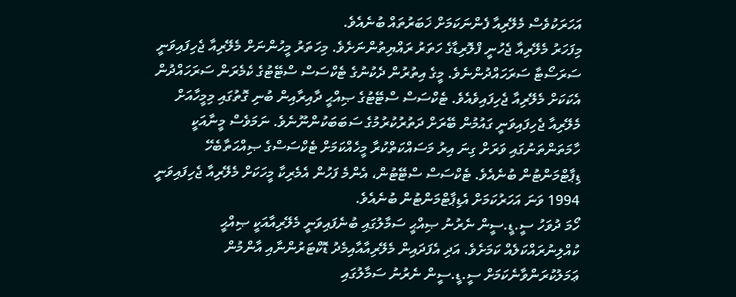އަހަރަކުވެސް މެލޭރިއާ ފެންނަކަމަށް ޚަބަރުތައް ބުނެއެވެ.
މިފަހަރު މެލޭރިއާ ޖެހުނީ ފްލޮރިޑާގެ ހަތަރު ރައްޔިތުންނަށެވެ. މިހަތަރު މީހުންނަށް މެލޭރިއާ ޖެހިފައިވަނީ ސަރަސޯޓާ ސަރަހައްދުންނެވެ. މީގެ އިތުރުން ދެކުނުގެ ޓެކްސަސް ސްޓޭޓުގެ ކެމެރަން ސަރަހައްދުން އެކަކަށް މެލޭރިއާ ޖެހިފައިވެއެވެ. ޓެކްސަސް ސްޓޭޓުގެ ޞިއްޙީ ދާއިރާއިން ބުނި ގޮތުގައި މިމީހާއަށް މެލޭރިއާ ޖެހިފައިވަނީ ގައުމުން ބޭރަށް ދަތުރުކުރުމުގެ ސަބަބަކުންނޫނެވެ. ނަމަވެސް މީނާއަކީ ހާމަތަންތަނުގައި ވަރަށް ގިނަ އިރު މަސައްކަތްކުރާ މީހެއްކަމަށް ޓެކްސަސްގެ ޞިއްޙަތާބެހޭ ޑިޕާޓްމަންޓުން ބުނެއެވެ. ޓެކްސަސް ސްޓޭޓުން، އެންމެ ފަހުން އެމެރިކާ މީހަކަށް މެލޭރިއާ ޖެހިފައިވަނީ 1994 ވަނަ އަހަރުކަމަށް އެޑިޕާޓްމަންޓުން ބުނެއެވެ.
ހޯމަ ދުވަހު ސީ.ޑީ.ސީން ނެރުނު ޞިއްޙީ ސަމާލުގައި ބުނެފައިވަނީ މެލޭރިއާއަކީ ޞިއްޙީ ކުއްލިނުރައްކަލެއް ކަމަށެވެ. އަދި އެފަދައިން މެލޭރިއާއާއިމެދު ޑޮކްޓަރުންނާއި އާންމުން ޢަމަލުކުރަންވާނެކަމަށް ސީ.ޑީ.ސީން ނެރުނު ސަމާލުގައި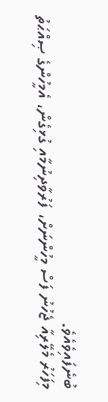ބުނެފައިވެއެވެ.
މިފަހަރު މެލޭރިއާ ޖެހުނު ފަސް މީހުންނަށް، ފަރުވާދިނުމާއި ގުޅިގެން، އެމީހުންގެ ޞިއްޙަތު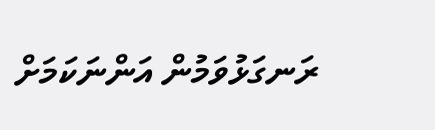ރަނގަޅުވަމުން އަންނަކަމަށް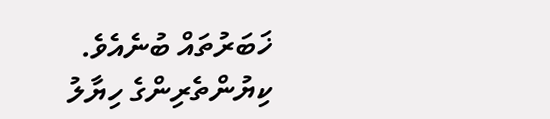ޚަބަރުތައް ބުނެއެވެ.
ކިޔުންތެރިންގެ ހިޔާލު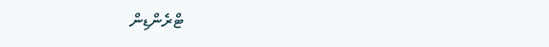ޓްރެންޑިން